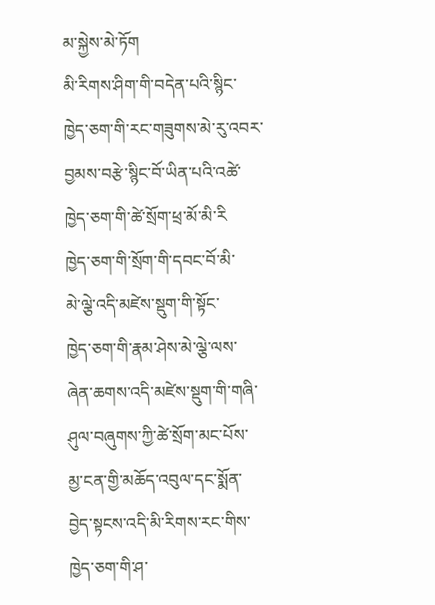མ་སྐྱེས་མེ་ཏོག
མི་རིགས་ཤིག་གི་བདེན་པའི་སྙིང་
ཁྱེད་ཅག་གི་རང་གཟུགས་མེ་རུ་འབར་
བྱམས་བརྩེ་སྙིང་བོ་ཡིན་པའི་འཚེ་
ཁྱེད་ཅག་གི་ཚེ་སྲོག་ཕྲ་མོ་མི་རི
ཁྱེད་ཅག་གི་སྲོག་གི་དབང་བོ་མི་
མེ་ལྕེ་འདི་མཛེས་སྡུག་གི་སྟོང་
ཁྱེད་ཅག་གི་རྣམ་ཤེས་མེ་ལྕེ་ལས་
ཞེན་ཆགས་འདི་མཛེས་སྡུག་གི་གཞི་
ཤུལ་བཞུགས་ཀྱི་ཚེ་སྲོག་མང་པོས་
མྱ་ངན་གྱི་མཆོད་འབུལ་དང་སྨོན་
བྱེད་སྟངས་འདི་མི་རིགས་རང་གིས་
ཁྱེད་ཅག་གི་ཤ་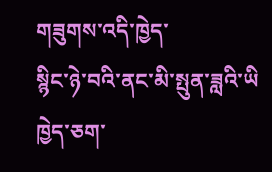གཟུགས་འདི་ཁྱེད་
སྙིང་ཉེ་བའི་ནང་མི་སྤུན་ཟླའི་ཡི
ཁྱེད་ཅག་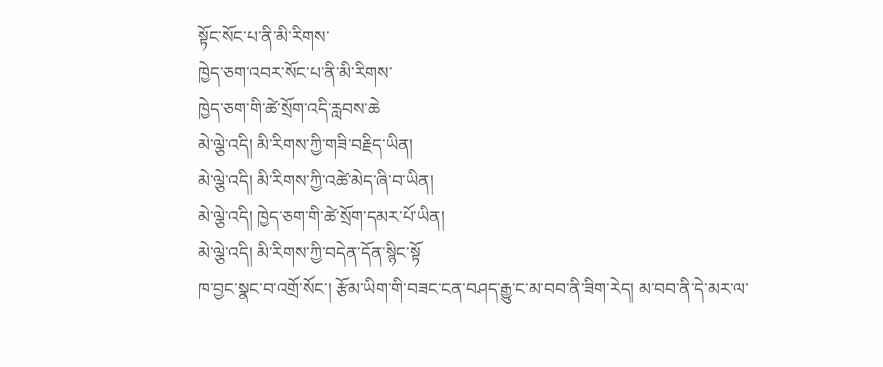སྟོང་སོང་པ་ནི་མི་རིགས་
ཁྱེད་ཅག་འབར་སོང་པ་ནི་མི་རིགས་
ཁྱེད་ཅག་གི་ཚེ་སྲོག་འདི་རླབས་ཆེ
མེ་ལྕེ་འདི། མི་རིགས་ཀྱི་གཟི་བརྗིད་ཡིན།
མེ་ལྕེ་འདི། མི་རིགས་ཀྱི་འཚེ་མེད་ཞི་བ་ཡིན།
མེ་ལྕེ་འདི། ཁྱེད་ཅག་གི་ཚེ་སྲོག་དམར་པོ་ཡིན།
མེ་ལྕེ་འདི། མི་རིགས་ཀྱི་བདེན་དོན་སྙིང་སྟོ
ཁ་བྱང་སྣང་བ་འགྲོ་སོང་། རྩོམ་ཡིག་གི་བཟང་ངན་བཤད་རྒྱུ་ང་མ་བབ་ནི་ཟིག་རེད། མ་བབ་ནི་དེ་མར་ལ་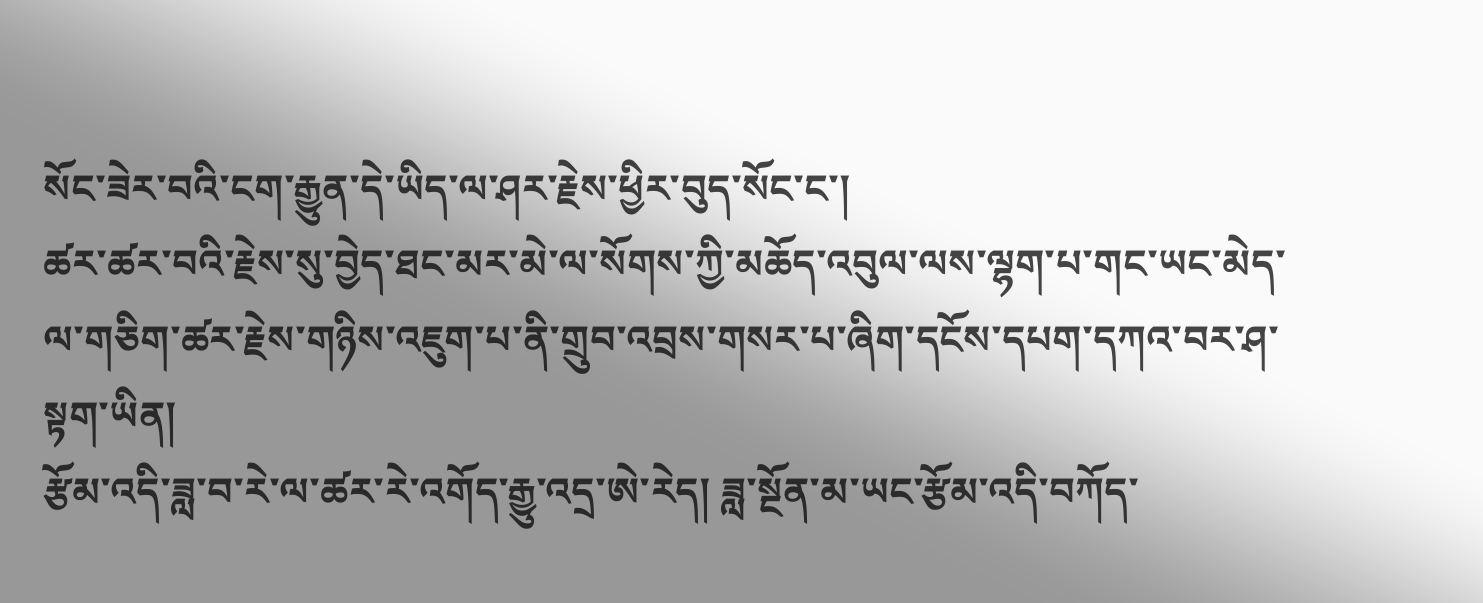སོང་ཟེར་བའི་ངག་རྒྱུན་དེ་ཡིད་ལ་ཤར་རྗེས་ཕྱིར་བུད་སོང་ང་།
ཚར་ཚར་བའི་རྗེས་སུ་བྱེད་ཐང་མར་མེ་ལ་སོགས་ཀྱི་མཆོད་འབུལ་ལས་ལྷག་པ་གང་ཡང་མེད་
ལ་གཅིག་ཚར་རྗེས་གཉིས་འཇུག་པ་ནི་གྲུབ་འབྲས་གསར་པ་ཞིག་དངོས་དཔག་དཀའ་བར་ཤ་
སྟག་ཡིན།
རྩོམ་འདི་ཟླ་བ་རེ་ལ་ཚར་རེ་འགོད་རྒྱུ་འདྲ་ཨེ་རེད། ཟླ་སྔོན་མ་ཡང་རྩོམ་འདི་བཀོད་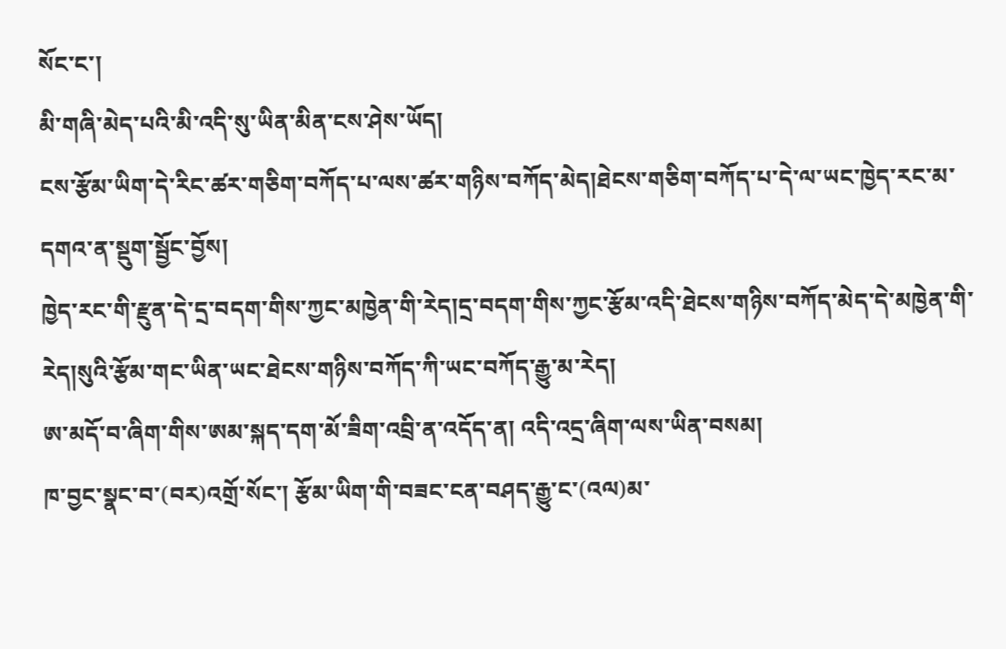སོང་ང་།
མི་གཞི་མེད་པའི་མི་འདི་སུ་ཡིན་མིན་ངས་ཤེས་ཡོད།
ངས་རྩོམ་ཡིག་དེ་རིང་ཚར་གཅིག་བཀོད་པ་ལས་ཚར་གཉིས་བཀོད་མེད།ཐེངས་གཅིག་བཀོད་པ་དེ་ལ་ཡང་ཁྱེད་རང་མ་དགའ་ན་སྡུག་སྦྱོང་བྱོས།
ཁྱེད་རང་གི་རྫུན་དེ་དྲ་བདག་གིས་ཀྱང་མཁྱེན་གི་རེད།དྲ་བདག་གིས་ཀྱང་རྩོམ་འདི་ཐེངས་གཉིས་བཀོད་མེད་དེ་མཁྱེན་གི་རེད།སུའི་རྩོམ་གང་ཡིན་ཡང་ཐེངས་གཉིས་བཀོད་ཀི་ཡང་བཀོད་རྒྱུ་མ་རེད།
ཨ་མདོ་བ་ཞིག་གིས་ཨམ་སྐད་དག་མོ་ཟིག་འབྲི་ན་འདོད་ན། འདི་འདྲ་ཞིག་ལས་ཡིན་བསམ།
ཁ་བྱང་སྣང་བ་(བར)འགྲོ་སོང་། རྩོམ་ཡིག་གི་བཟང་ངན་བཤད་རྒྱུ་ང་(འལ)མ་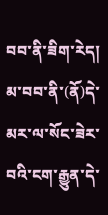བབ་ནི་ཟིག་རེད། མ་བབ་ནི་(ནོ)དེ་མར་ལ་སོང་ཟེར་བའི་ངག་རྒྱུན་དེ་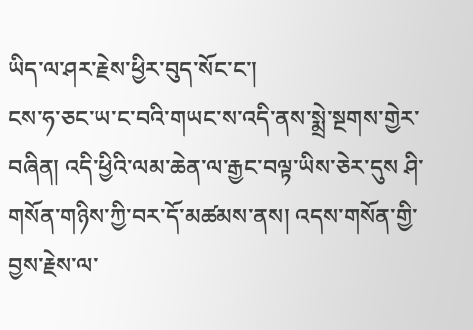ཡིད་ལ་ཤར་རྗེས་ཕྱིར་བུད་སོང་ང་།
ངས་ཧ་ཅང་ཡ་ང་བའི་གཡང་ས་འདི་ནས་སྨྲེ་སྔགས་གྱེར་བཞིན། འདི་ཕྱིའི་ལམ་ཆེན་ལ་རྒྱང་བལྟ་ཡིས་ཅེར་དུས ཤི་གསོན་གཉིས་ཀྱི་བར་དོ་མཚམས་ནས། འདས་གསོན་གྱི་བྱས་རྗེས་ལ་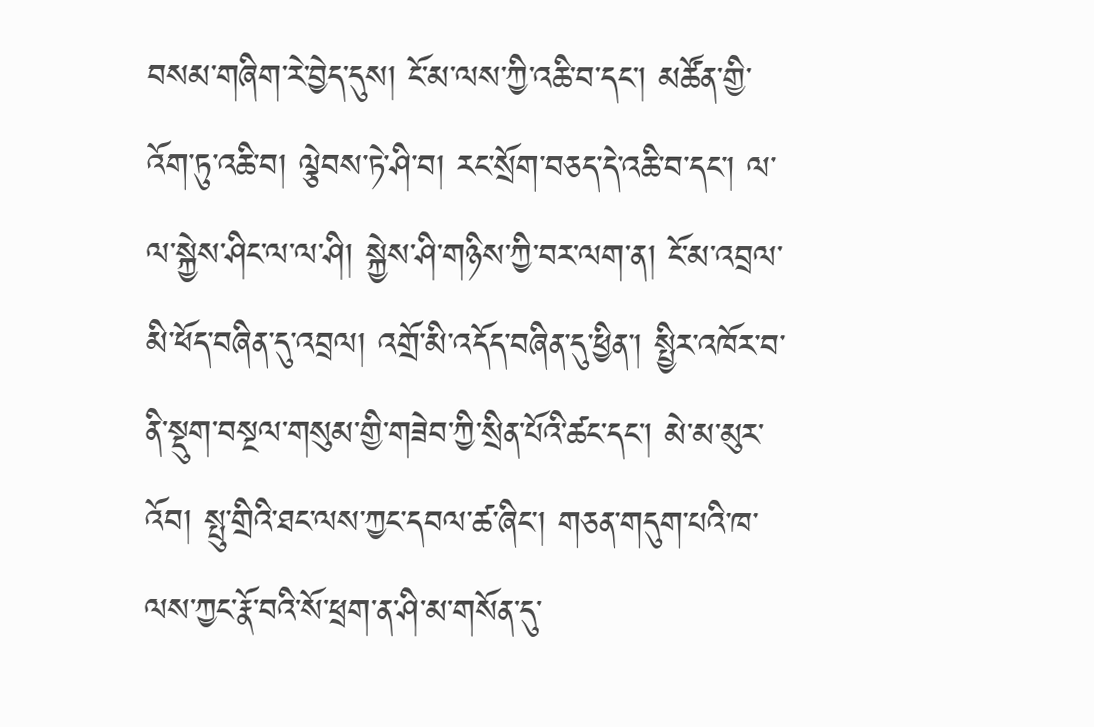བསམ་གཞིག་རེ་བྱེད་དུས། ངོ་མ་ལས་ཀྱི་འཆི་བ་དང་། མཚོན་གྱི་འོག་ཏུ་འཆི་བ། ལྕེབས་ཏེ་ཤི་བ། རང་སྲོག་བཅད་དེ་འཆི་བ་དང་། ལ་ལ་སྐྱེས་ཤིང་ལ་ལ་ཤི། སྐྱེས་ཤི་གཉིས་ཀྱི་བར་ལག་ན། ངོ་མ་འབྲལ་མི་ཕོད་བཞིན་དུ་འབྲལ། འགྲོ་མི་འདོད་བཞིན་དུ་ཕྱིན་། སྤྱིར་འཁོར་བ་ནི་སྡུག་བསྔལ་གསུམ་གྱི་གཟེབ་ཀྱི་སྲིན་པོའི་ཚང་དང་། མེ་མ་མུར་འོབ། སྤུ་གྲིའི་ཐང་ལས་ཀྱང་དབལ་ཚ་ཞིང་། གཅན་གདུག་པའི་ཁ་ལས་ཀྱང་རྣོ་བའི་སོ་ཕྲག་ན་ཤི་མ་གསོན་དུ་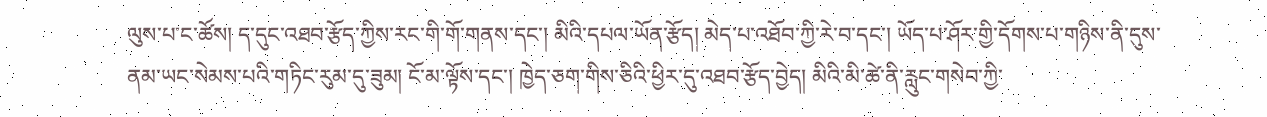ལུས་པ་ང་ཚོས། ད་དུང་འཐབ་རྩོད་ཀྱིས་རང་གི་གོ་གནས་དང་། མིའི་དཔལ་ཡོན་རྩོད། མེད་པ་འཐོབ་ཀྱི་རེ་བ་དང་། ཡོད་པ་ཤོར་གྱི་དོགས་པ་གཉིས་ནི་དུས་ནམ་ཡང་སེམས་པའི་གཏིང་རུམ་དུ་ཟུམ། ངོ་མ་ལྟོས་དང་། ཁྱེད་ཅག་གིས་ཅིའི་ཕྱིར་དུ་འཐབ་རྩོད་བྱེད། མིའི་མི་ཚེ་ནི་རླུང་གསེབ་ཀྱི་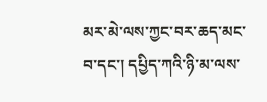མར་མེ་ལས་ཀྱང་བར་ཆད་མང་བ་དང་། དཔྱིད་ཀའི་ཉི་མ་ལས་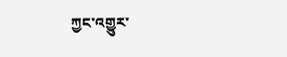ཀྱང་འགྱུར་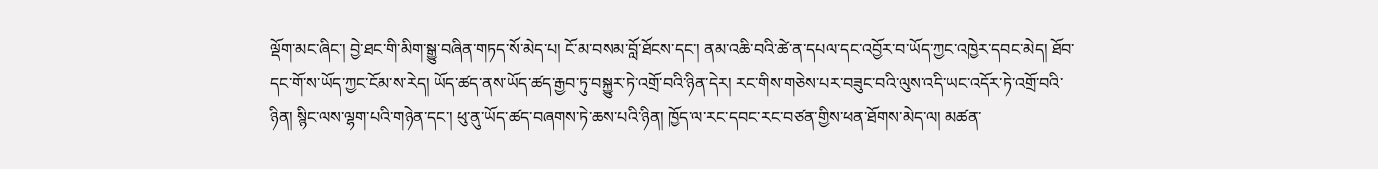ལྡོག་མང་ཞིང་། བྱེ་ཐང་གི་མིག་སྒྱུ་བཞིན་གཏད་སོ་མེད་པ། ངོ་མ་བསམ་བློ་ཐོངས་དང་། ནམ་འཆི་བའི་ཚེ་ན་དཔལ་དང་འབྱོར་བ་ཡོད་ཀྱང་འཁྱེར་དབང་མེད། ཐོབ་དང་གོ་ས་ཡོད་ཀྱང་ངོམ་ས་རེད། ཡོད་ཚད་ནས་ཡོད་ཚད་རྒྱབ་ཏུ་བསྐྱུར་ཏེ་འགྲོ་བའི་ཉིན་དེར། རང་གིས་གཅེས་པར་བཟུང་བའི་ལུས་འདི་ཡང་འདོར་ཏེ་འགྲོ་བའི་ཉིན། སྙིང་ལས་ལྷག་པའི་གཉེན་དང་། ཕུ་ནུ་ཡོད་ཚད་བཞགས་ཏེ་ཆས་པའི་ཉིན། ཁྱོད་ལ་རང་དབང་རང་བཙན་གྱིས་ཕན་ཐོགས་མེད་ལ། མཚན་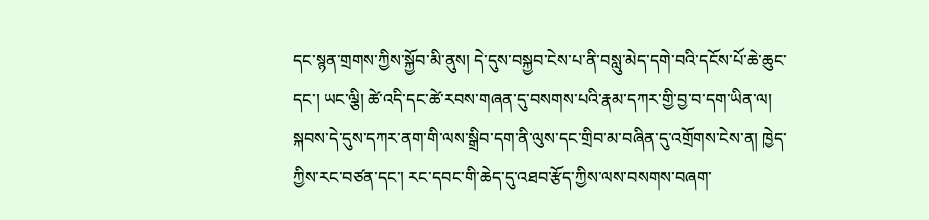དང་སྙན་གྲགས་ཀྱིས་སྐྱོབ་མི་ནུས། དེ་དུས་བསྐྱབ་ངེས་པ་ནི་བསླུ་མེད་དགེ་བའི་དངོས་པོ་ཆེ་ཆུང་དང་། ཡང་ལྕི། ཚེ་འདི་དང་ཚེ་རབས་གཞན་དུ་བསགས་པའི་རྣམ་དཀར་གྱི་བྱ་བ་དག་ཡིན་ལ། སྐབས་དེ་དུས་དཀར་ནག་གི་ལས་སྒྲིབ་དག་ནི་ལུས་དང་གྲིབ་མ་བཞིན་དུ་འགྲོགས་ངེས་ན། ཁྱེད་ཀྱིས་རང་བཙན་དང་། རང་དབང་གི་ཆེད་དུ་འཐབ་རྩོད་ཀྱིས་ལས་བསགས་བཞག་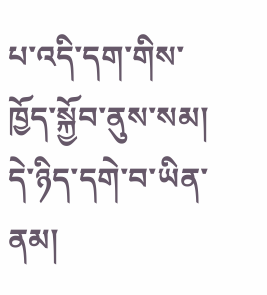པ་འདི་དག་གིས་ཁྱོད་སྐྱོབ་ནུས་སམ། དེ་ཉིད་དགེ་བ་ཡིན་ནམ།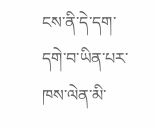ངས་ནི་དེ་དག་དགེ་བ་ཡིན་པར་ཁས་ལེན་མི་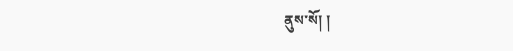ནུས་སོ། །